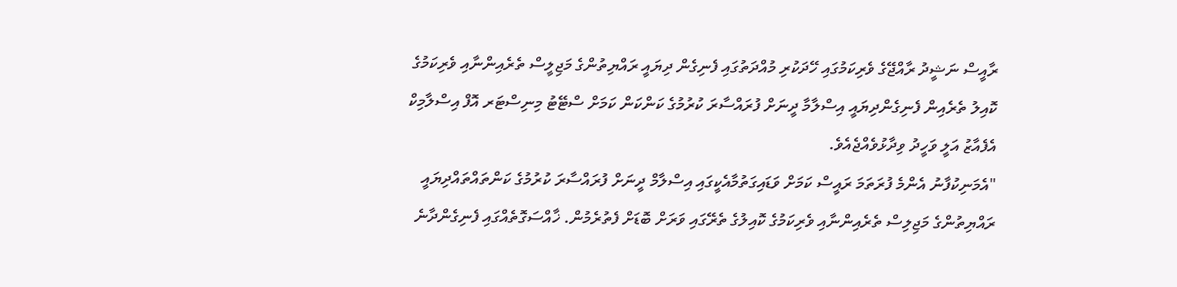ރާއީސް ނަޝީދު ރާއްޖޭގެ ވެރިކަމުގައި ހޭދަކުރި މުއްދަތުގައި ފެނިގެން ދިޔައީ ރައްޔިތުންގެ މަޖިލީސް ތެރެއިންނާއި ވެރިކަމުގެ ކޮއިލު ތެރެއިން ފެނިގެންދިޔައީ އިސްލާމާ ދީނަށް ފުރައްސާރަ ކުރުމުގެ ކަންކަން ކަމަށް ސްޓޭޓު މިނިސްޓަރ އޮފް އިސްލާމިކް އެފެއާޒު އަލީ ވަހީދު ވިދާޅުވެއްޖެއެވެ.
"އެމަނިކުފާނު އެންމެ ފުރަތަމަ ރައީސް ކަމަށް ވަޑައިގަތުމާއެކީގައި އިސްލާމް ދީނަށް ފުރައްސާރަ ކުރުމުގެ ކަންތައްތައްދިޔައީ ރައްޔިތުންގެ މަޖިލިސް ތެރެއިންނާއި ވެރިކަމުގެ ކޮއިލުގެ ތެރޭގައި ވަރަށް ބޮޑަށް ފެތުރެމުން. ޚާއްސަގޮތެއްގައި ފެނިގެންދާނެ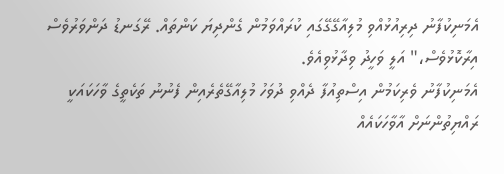އެމަނިކުފާނު ދިރިއުޅުއްވި މުލިއާގޭގޭގައި ކުރައްވަމުން ގެންދިޔަ ކަންތައް. ރޭގަނޑު ދަންވަރުވެސް އިރާކޮޅުވެސް،" އަލީ ވަހީދު ވިދާޅުވިއެވެ.
އެމަނިކުފާނު ވެރިކަމުން އިސްތިއުފާ ދެއްވި ދުވަހު މުލިއާގޭތެރެއިން ފެނުނު ތަކެތީގެ ވާހަކައަކީ ރައްޔިތުންނަށް އާވާހަކައެއް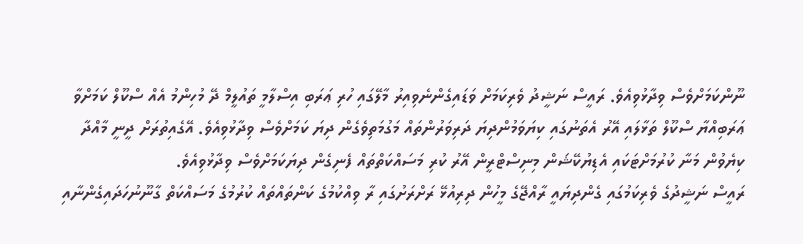ނޫންކަމަށްވެސް ވިދާޅުވިއެވެ. ރައީސް ނަޝީދު ވެރިކަމަށް ވަޑައިގެންނެވިއިރު މާލޭގައި ހުރި ޢަރަބި އިސްލާމީ ތައުލީމް ދޭ މުހިންމު އެއް ސްކޫލް ކަމަށްވާ ޢަރަބިއްޔާ ސްކޫލް ތަޅާލައި އޭރު އެތަނުގައި ކިޔަވަމުންދިޔަ ދަރިވަރުންތައް މަގުމަތިވެގެން ދިޔަ ކަމަށްވެސް ވިދާޅުވިއެވެ. އޭގެއިތުރަށް ދީނީ މާއްދާ ކިޔެވުން މަނާ ކުރުމަށްޓަކައި އެޑިޔުކޭޝަން މިނިސްޓްރީން އޭރު ކުރި މަސައްކަތްތައް ފެނިގެން ދިޔަކަމަށްވެސް ވިދާޅުވިއެވެ.
ރައީސް ނަޝީދުގެ ވެރިކަމުގައި ގެންދިޔައީ ރާއްޖޭގެ މީހުން ދިރިއުޅޭ ރަށްރަށުގައި ރާ ވިއްކުމުގެ ކަންތައްތައް ކުރުމުގެ މަސައްކަތް ގާނޫނުހަދައިގެންނާއި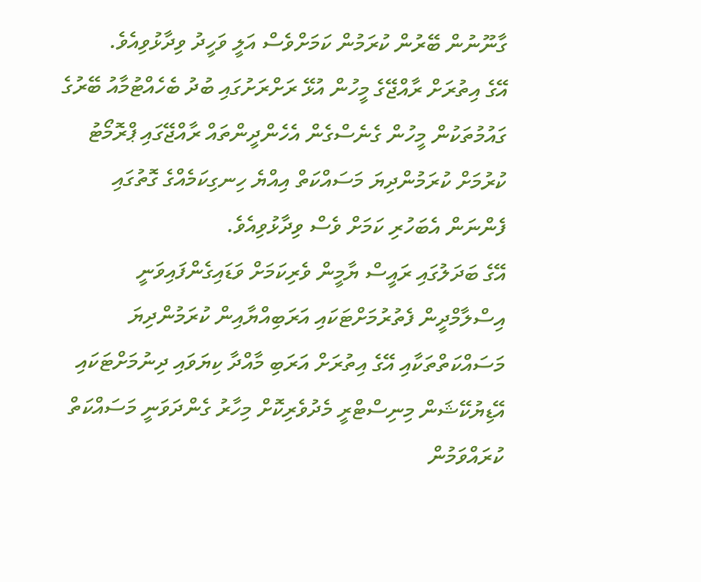ގާނޫނުން ބޭރުން ކުރަމުން ކަމަށްވެސް އަލީ ވަހީދު ވިދާޅުވިއެވެ.
އޭގެ އިތުރަށް ރާއްޖޭގެ މީހުން އުޅޭ ރަށްރަށުގައި ބުދު ބެހެއްޓުމާއު ބޭރުގެ ގައުމުތަކުން މީހުން ގެނެސްގެން އެހެންދީންތައް ރާއްޖޭގައި ޕްރޮމޯޓު ކުރުމަށް ކުރަމުންދިޔަ މަސައްކަތް އިއްޔެ ހިނގިކަމެއްގެ ގޮތުގައި ފެންނަން އެބަހުރި ކަމަށް ވެސް ވިދާޅުވިއެވެ.
އޭގެ ބަދަލުގައި ރައީސް ޔާމީން ވެރިކަމަށް ވަޑައިގެންފައިވަނީ އިސްލާމްދީން ފެތުރުމަށްޓަކައި އަރަބިއްޔާއިން ކުރަމުންދިޔަ މަސައްކަތްތަކާއި އޭގެ އިތުރަށް އަރަބި މާއްދާ ކިޔަވައި ދިނުމަށްޓަކައި އޭޑިޔުކޭޝަން މިނިސްޓްރީ މެދުވެރިކޮށް މިހާރު ގެންދަވަނީ މަސައްކަތް ކުރައްވަމުން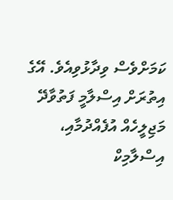ކަމަށްވެސް ވިދާޅުވިއެވެ. އޭގެ އިތުރަށް އިސްލާމީ ފަތުވާދޭ މަޖިލީހެއް އުފެއްދުމާއި، އިސްލާމިކް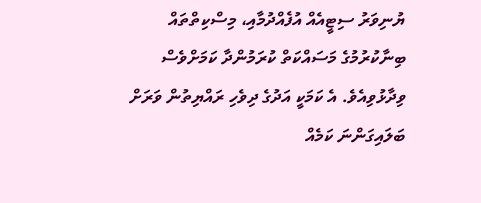ޔުނިވަރު ސިޓީއެއް އުފެއްދުމާއި، މިސްކިތްތައް ބިނާކުރުމުގެ މަސައްކަތް ކުރަމުންދާ ކަމަށްވެސް ވިދާޅުވިއެވެ. އެ ކަމަކީ އަދުގެ ދިވެހި ރައްޔިތުން ވަރަށް ބަލައިގަންނަ ކަމެއް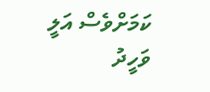ކަމަށްވެސް އަލީ ވަހީދު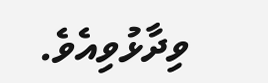ވިދާޅުވިއެވެ.